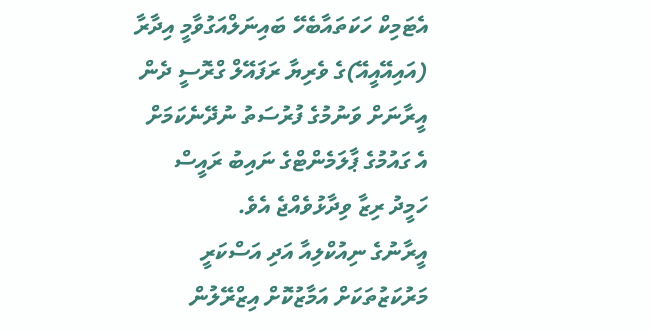އެޓަމިކް ހަކަތައާބެހޭ ބައިނަލްއަގުވާމީ އިދާރާ (އައިއޭއީއޭ)ގެ ވެރިޔާ ރަފައޭލް ގްރޮސީ ދެން އީރާނަށް ވަނުމުގެ ފުރުސަތު ނުދޭނެކަމަށް އެ ގައުމުގެ ޕާލަމެންޓްގެ ނައިބު ރައީސް ހަމީދު ރިޒާ ވިދާޅުވެއްޖެ އެވެ.
އީރާނުގެ ނިއުކްލިއާ އަދި އަސްކަރީ މަރުކަޒުތަކަށް އަމާޒުކޮށް އިޒްރޭލުން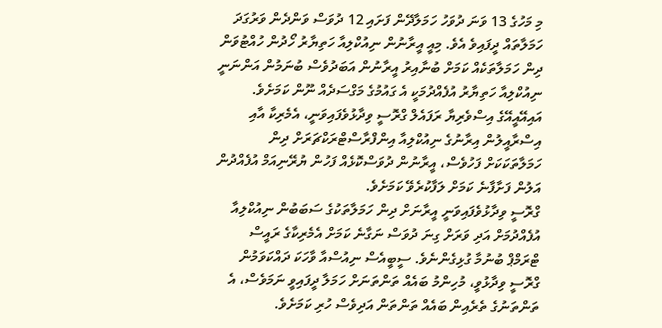މި މަހުގެ 13 ވަނަ ދުވަހު ހަމަލާދޭން ފަށައި 12 ދުވަސް ވަންދެން ވަރުގަދަ ހަމަލާތައް ދީފައިވެ އެވެ. މިއީ އީރާނުން ނިއުކްލިއާ ހަތިޔާރު ހޯދުން ހުއްޓުވަން ދިން ހަމަލާތަކެއް ކަމަށް ބުނާއިރު އީރާނުން އަބަދުވެސް ބުނަމުން އަންނަނީ ނިއުކްލިއާ ހަތިޔާރު އުފެއްދުމަކީ އެ ގައުމުގެ މަގްސަދެއް ނޫން ކަމަށެވެ.
އައިއޭއީއޭގެ އިސްވެރިޔާ ރަފައެލް ގްރޮސީ ވިދާޅުވެފައިވަނީ، އެމެރިކާ އާއި އިސްރާއީލުން އިރާނުގެ ނިއުކްލިއާ އިންފްރާސްޓްރަކްޗަރަށް ދިން ހަމަލާތަކަކަށް ފަހުވެސް، އީރާނުން ދުވަސްކޮޅެއް ފަހުން ޔުރޭނިއަމް އުފެއްދުން އަލުން ފަށާފާނެ ކަމަށް ލަފާކުރެވޭ ކަމަށެވެ.
ގްރޮސީ ވިދާޅުވެފައިވަނީ އީރާނަށް ދިން ހަމަލާތަކުގެ ސަބަބުން ނިއުކްލިއާ އުފެއްދުމަށް އަދި ވަރަށް ގިނަ ދުވަސް ނަގާނެ ކަމަށް އެމެރިކާގެ ރައީސް ޓްރަމްޕް ބުނުމާ ގުޅިގެންނެވެ. ސީބީއެސް ނިއުސްއާ ވާހަކަ ދައްކަވަމުން ގްރޮސީ ވިދާޅުވީ، މުހިންމު ބައެއް ތަންތަނަށް ހަމަލާ ދީފައިވީ ނަމަވެސް، އެ ތަންތަނުގެ ތެރެއިން ބައެއް ތަންތަން އަދިވެސް ހުރި ކަމަށެވެ.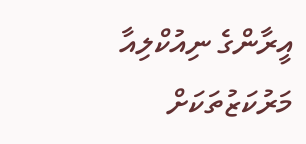އީރާންގެ ނިއުކްލިއާ މަރުކަޒުތަކަށް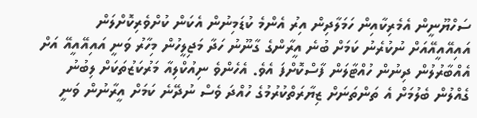ސަހްޔޫނީން އެމެރިކާއިން ހަމަލާދިން އިރު އެންމެ ކުޑަމިނުން އެކަން ކުށްވެރިކޮށްލަން އައިއޭއީއޭއަށް ނުކުރެނު ކަމަށް ބުނެ އީރާންގެ ގާނޫނު ހަދާ މަޖިލީހުން މިހާރު ވަނީ އައިއޭއީއޭ އަށް އެއްބާރުލުން ދިނުން ހުއްޓާލަން ފާސްކޮށްފަ އެވެ. އެހެންވެ ނިއުކްލިއާ މަރުކަޒުތަކަށް ލިބުނު ގެއްލުން ބެލުމަށް އެ ތަންތަނަށް ޒިޔާރަތްކުރުމުގެ ހުއްދަ ވެސް ނުދޭނެ ކަމަށް އީރާނުން ވަނީ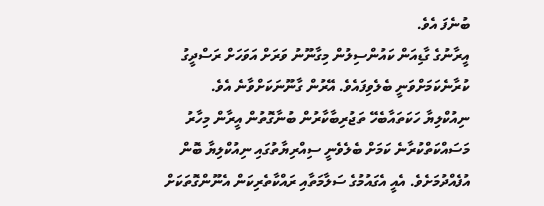ބުނެފަ އެވެ.
އީރާނުގެ ގާޑިއަން ކައުންސިލުން މިގާނޫނު ވަރަށް އަވަހަށް ރަސްދީގު ކުރާނެކަމަށްވަނީ ބެލެވިފައެވެ. އޭރުން ގާނޫނަކަށްވާނެ އެވެ.
ނިއުކްލިޔާ ހަކަތައާބެހޭ ތަޖުރިބާކާރުން ބުނާގޮތުން އީރާން މިހާރު މަސައްކަތްކުރާނެ ކަމަށް ބެލެވެނީ ސިއްރިޔާތުގައި ނިއުކްލިޔާ ބޮން އުފެއްދުމަށެވެ. އެއީ އެގައުމުގެ ސަލާމަތާއި ރައްކާތެރިކަން އެނޫންގޮތަކަށް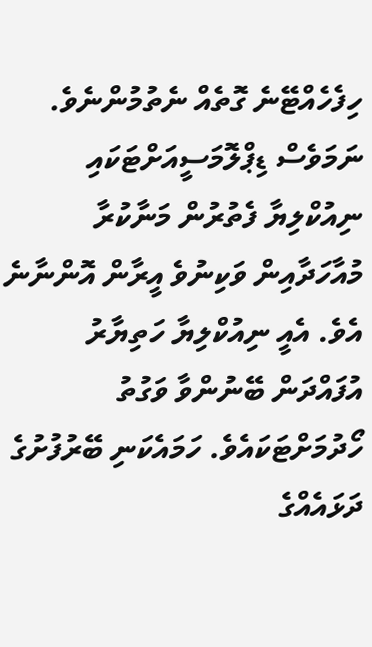ހިފެހެއްޓޭނެ ގޮތެއް ނެތުމުންނެވެ. ނަމަވެސް ޑިޕްލޮމަސީއަށްޓަކައި ނިއުކްލިޔާ ފެތުރުން މަނާކުރާ މުއާހަދާއިން ވަކިނުވެ އީރާން އޮންނާނެ އެވެ. އެއީ ނިއުކްލިޔާ ހަތިޔާރު އުފައްދަން ބޭނުންވާ ވަގުތު ހޯދުމަށްޓަކައެވެ. ހަމައެކަނި ބޭރުފުށުގެ ދަޅައެއްގެ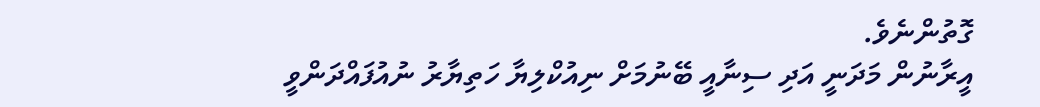ގޮތުންނެވެ.
އީރާނުން މަދަނީ އަދި ސިނާއީ ބޭނުމަށް ނިއުކްލިޔާ ހަތިޔާރު ނުއުފައްދަންވީ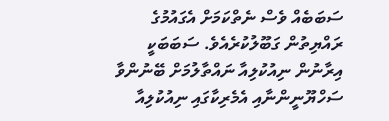ސަބަބެއް ވެސް ނެތްކަމަށް އެގައުމުގެ ރައްޔިތުން ގަބޫލުކުރެއެވެ. ސަބަބަކީ އިރާނުން ނިއުކުލިއާ ނައްތާލުމަށް ބޭނުންވާ ސަހްޔޫނީންނާއި އެމެރިކާގައި ނިއުކުލިއާ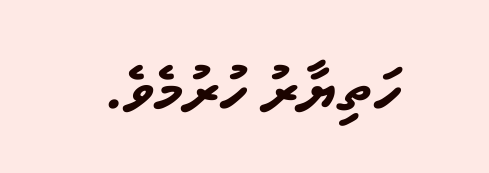ހަތިޔާރު ހުރުމެވެ.